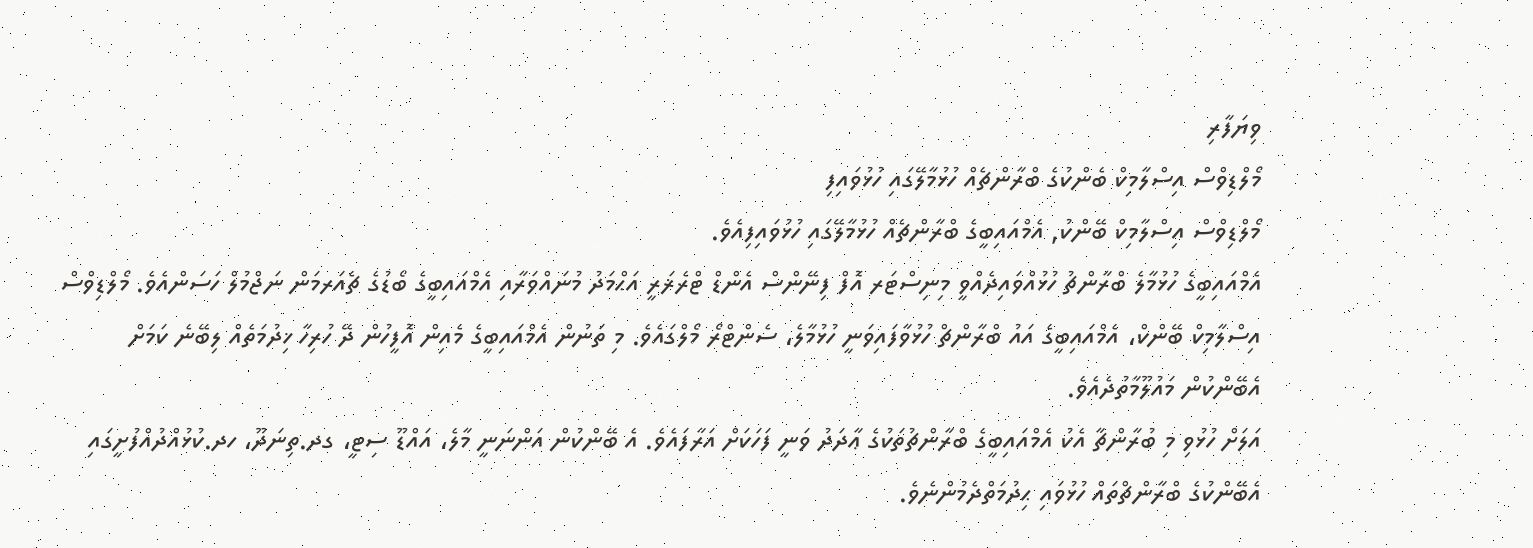ވިޔަފާރި
މޯލްޑިވްސް އިސްލާމިކް ބެންކުގެ ބްރާންޗެއް ހުޅުމާލޭގައި ހުޅުވައިފި
މޯލްޑިވްސް އިސްލާމިކް ބޭންކު, އެމްއައިބީގެ ބްރާންޗެއް ހުޅުމާލޭގައި ހުޅުވައިފިއެވެ.
އެމްއައިބީގެ ހުޅުމާލެ ބްރާންޗު ހުޅުއްވައިދެއްވީ މިނިސްޓަރ އޮފް ފިނޭންސް އެންޑް ޓްރެޜަރީ އަޙްމަދު މުނައްވަރާއި އެމްއައިބީގެ ބޯޑުގެ ޗެއަރމަން ނަޖްމުލް ހަސަންއެވެ. މޯލްޑިވްސް އިސްލާމިކް ބޭންކް، އެމްއައިބީގެ އައު ބްރާންޗް ހުޅުވާފައިވަނީ ހުޅުމާލެ، ސެންޓްރޯ މޯލްގައެވެ. މި ތަނުން އެމްއައިބީގެ މެއިން އޮފީހުން ދޭ ހުރިހާ ޚިދުމަތެއް ލިބޭނެ ކަމަށް އެބޭންކުން މައުލޫމާތުދެއެވެ.
އަލަށް ހުޅުވި މި ބުރާންޗާ އެކު އެމްއައިބީގެ ބްރާންޗުތަކުގެ ޢާދަދު ވަނީ ފަހަކަށް އަރާފައެވެ. އެ ބޭންކުން އަންނަނީ މާލެ، އައްޑޫ ސިޓީ، ގދ.ތިނަދޫ، ހދ.ކުޅުއްދުއްފުށީގައި އެބޭންކުގެ ބްރާންޗްތައް ހުޅުވައި ޙިދުމަތްދެމުންނެވެ.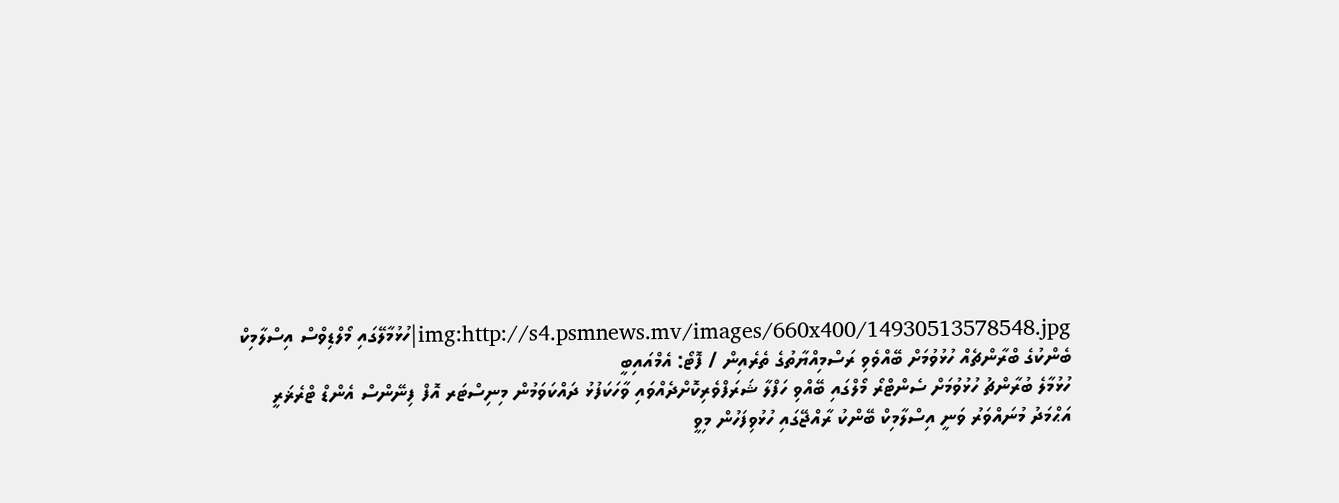img:http://s4.psmnews.mv/images/660x400/14930513578548.jpg|ހުޅުމާލޭގައި މޯލްޑިވްސް އިސްލާމިކް ބެންކުގެ ބްރާންޗެއް ހުޅުވުމަށް ބޭއްވެވި ރަސްމިއްޔާތުގެ ތެރެއިން / ފޮޓޯ: އެމްއައިބީ
ހުޅުމާލެ ބުރާންޗު ހުޅުވުމަށް ސެންޓްރޯ މޯލްގައި ބޭއްވި ހަފްލާ ޝަރަފްވެރިކޮށްދެއްވައި ވާހަކަފުޅު ދައްކަވަމުން މިނިސްޓަރ އޮފް ފިނޭންސް އެންޑް ޓްރެޜަރީ އަޙްމަދު މުނައްވަރު ވަނީ އިސްލާމިކް ބޭންކު ރާއްޖޭގައި ހުޅުވިފަހުން މިވީ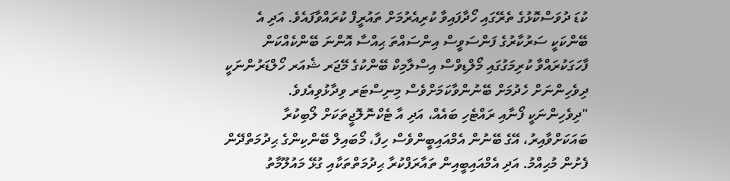ކުޑަ ދުވަސްކޮޅުގެ ތެރޭގައި ހޯދާފައިވާ ކުރިއެރުމަށް ތައުރީފް ކުރައްވާފައެވެ. އަދި އެ ބޭންކަކީ ސަރުކާރުގެ ފަންސަވީސް އިންސައްތަ ޙިއްސާ އޮންނަ ބޭންކެއްކަން ފާހަގަކުރައްވާ ކުރިމަގުގައި މޯލްޑިވްސް އިސްލާމިކް ބޭންކުގެ މޭޖަރ ޝެއަރ ހޯލްޑަރުންނަކީ ދިވެހިންނަށް ހެދުމަށް ބޭނުންވާކަމަށްވެސް މިނިސްޓަރ ވިދާޅުވިއެފވެ.
"ދިވެހިންނަކީ ފޯނާއި ރައްޓެހި ބައެއް، އަދި އާ ޓެކްނޮލޮޖީތަކަށް ލޯބިކުރާ ބައަކަށްވާއިރު، އޭގެ ބޭނުން އެމްއައިބީންވެސް ހިފާ، މޯބައިލް ބޭންކިންގެ ޙިދުމަތްދޭން ފެށުން މުޙިއްމު. އަދި އެމްއައިބީއިން ތައާރަފްކުރާ ޙިދުމަތްތަކާއި ގުޅޭ މައުލޫމާތު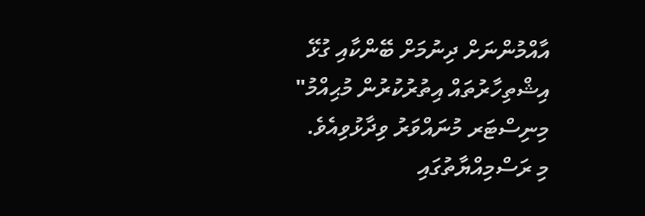އާއްމުންނަށް ދިނުމަށް ބޭންކާއި ގުޅޭ އިޝްތިހާރުތައް އިތުރުކުރުން މުޙިއްމު" މިނިސްޓަރ މުނައްވަރު ވިދާޅުވިއެވެ.
މި ރަސްމިއްޔާތުގައި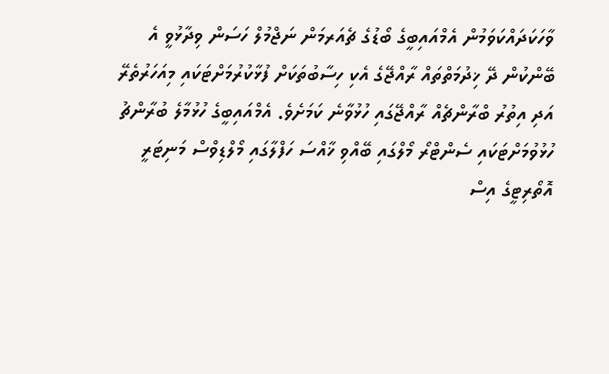ވާހަކަދައްކަވަމުން އެމްއައިބީގެ ބޯޑުގެ ޗެއަރމަން ނަޖްމުލް ހަސަން ވިދާޅުވީ އެ ބޭންކުން ދޭ ޚިދުމަތްތައް ރާއްޖޭގެ އެކި ހިސާބުތަކަށް ފުޅާކުރުމަށްޓަކައި މިއަހަރުތެރޭ އަދި އިތުރު ބްރާންޗެއް ރާއްޖޭގައި ހުޅުވާނެ ކަމަށެވެ. އެމްއައިބީގެ ހުޅުމާލެ ބުރާންޗު ހުޅުވުމަށްޓަކައި ސެންޓްރޯ މޯލްގައި ބޭއްވި ޚާއްސަ ހަފްލާގައި މޯލްޑިވްސް މަނިޓަރީ އޮތޯރިޓީގެ އިސް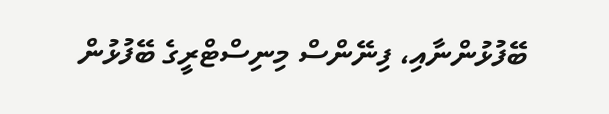ބޭފުޅުންނާއި، ފިނޭންސް މިނިސްޓްރީގެ ބޭފުޅުން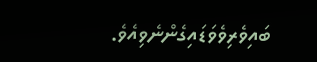ބައިވެރިވެވަޑައިގެންނެވިއެވެ.